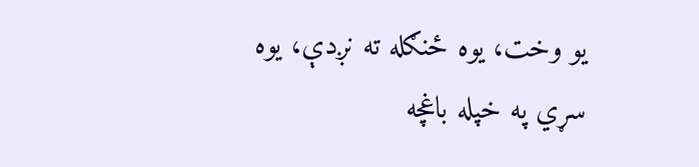يو وخت، يوه ځنګله ته نږدې، يوه سړي په خپله باغچه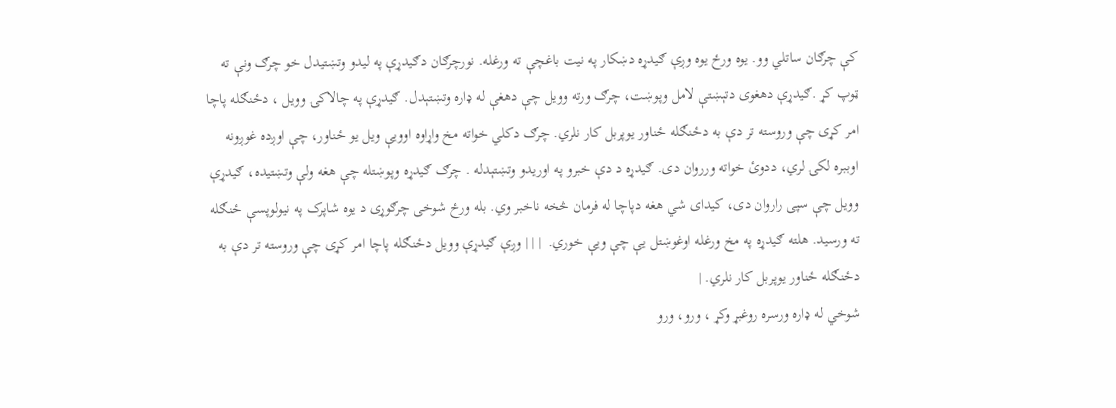کې چرګان ساتلي وو. يوه ورځ يوه وږې ګيدړه دښکار په نيت باغچې ته ورغله. نورچرګان دګيدړې په ليدو وتښتيدل خو چرګ ونې ته ټوپ کړ .ګيدړې دهغوی دتېښتې لامل وپوښت، چرګ ورته وويل چې دهغې له ډاره وتښتېدل. ګيدړې په چالاکۍ وويل ، دځنګله پاچا امر کړی چې وروسته تر دې به دځنګله ځناور يوپربل کار نلري. چرګ دکلي خواته مخ واړاوه اوويې ويل يو ځناور، چې اوږده غوږونه اوببره لکۍ لري، ددوئ خواته ورروان دی. ګيدړه د دې خبرو په اوريدو وتښتېدله . چرګ ګيدړه وپوښتله چې هغه ولې وتښتيده، ګيدړې وويل چې سپی راروان دی، کيدای شي هغه دپاچا له فرمان څخه ناخبر وي. بله ورځ شوخی چرګوړی د يوه شاپرک په نيولوپسې ځنګله ته ورسيد. هلته ګيدړه په مخ ورغله اوغوښتل يې چې ويې خوري.  | | | وږې ګيدړې وويل دځنګله پاچا امر کړی چې وروسته تر دې به دځنګله ځناور يوپربل کار نلري. |
شوخي له ډاره ورسره روغبړ وکړ ، ورو، ورو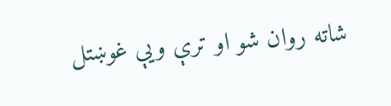شاته روان شو او ترې ويې غوښتل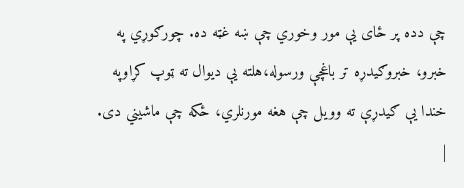چې دده پر ځای يې مور وخوري چې ښه غټه ده. چورګوړي په خبرو، خبروګيدړه تر باغچې ورسوله،هلته يې ديوال ته ټوپ کړاوپه خندا يې ګيدړې ته وويل چې هغه مورنلري، ځکه چې ماشيني دی. |